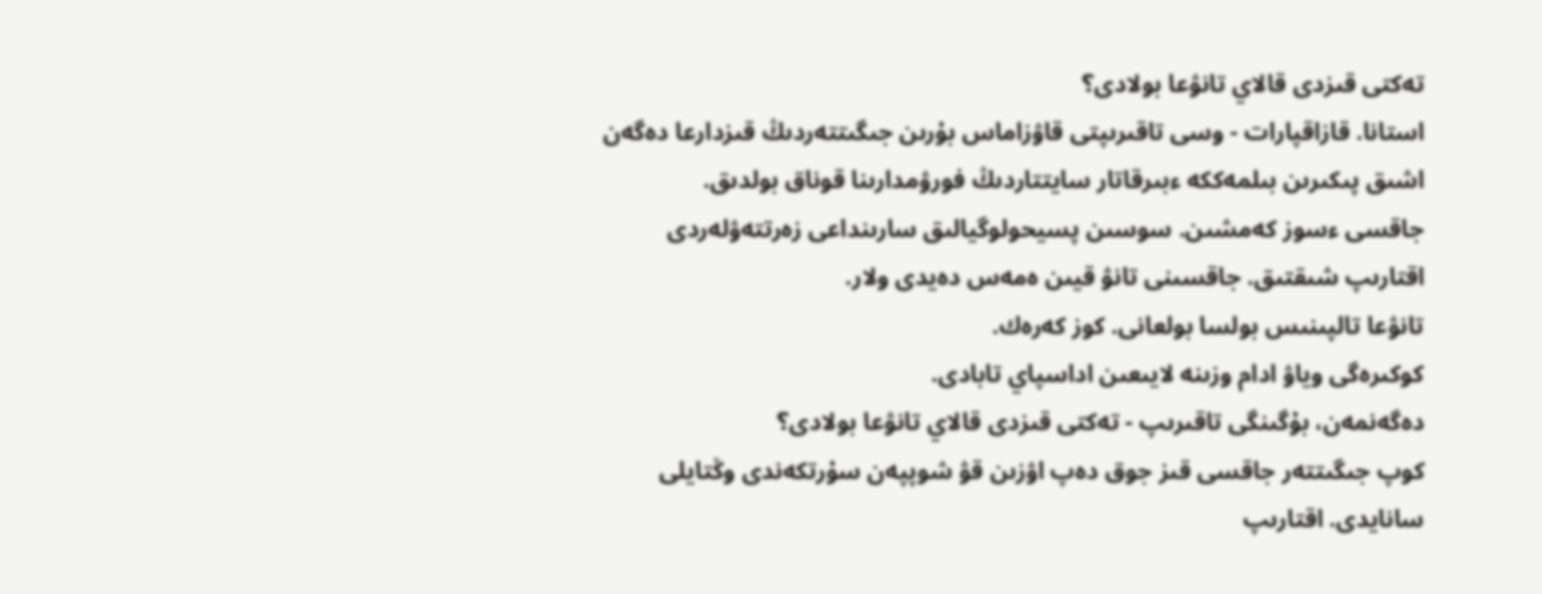تەكتى قىزدى قالاي تانۋعا بولادى؟
استانا. قازاقپارات - وسى تاقىرىپتى قاۋزاماس بۇرىن جىگىتتەردىڭ قىزدارعا دەگەن اشىق پىكىرىن بىلمەككە ءبىرقاتار سايتتاردىڭ فورۋمدارىنا قوناق بولدىق.
جاقسى ءسوز كەمشىن. سوسىن پسيحولوگيالىق سارىنداعى زەرتتەۋلەردى اقتارىپ شىقتىق. جاقسىنى تانۋ قيىن ەمەس دەيدى ولار.
تانۋعا تالپىنىس بولسا بولعانى. كوز كەرەك.
كوكىرەگى وياۋ ادام وزىنە لايىعىن اداسپاي تابادى.
دەگەنمەن، بۇگىنگى تاقىرىپ - تەكتى قىزدى قالاي تانۋعا بولادى؟
كوپ جىگىتتەر جاقسى قىز جوق دەپ اۋزىن قۋ شوپپەن سۇرتكەندى وڭتايلى سانايدى. اقتارىپ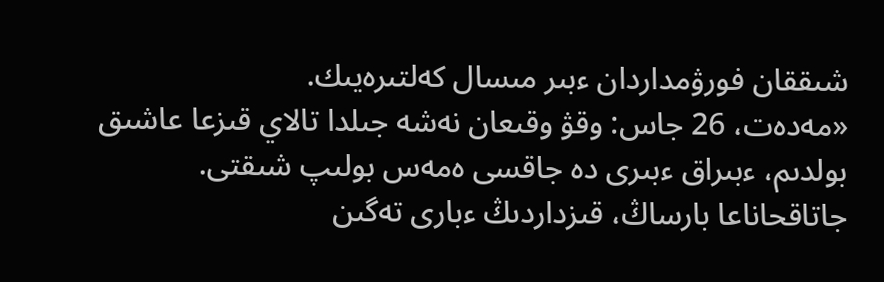شىققان فورۋمداردان ءبىر مىسال كەلتىرەيىك.
«مەدەت، 26 جاس: وقۋ وقىعان نەشە جىلدا تالاي قىزعا عاشىق بولدىم، ءبىراق ءبىرى دە جاقسى ەمەس بولىپ شىقتى. جاتاقحاناعا بارساڭ، قىزداردىڭ ءبارى تەگىن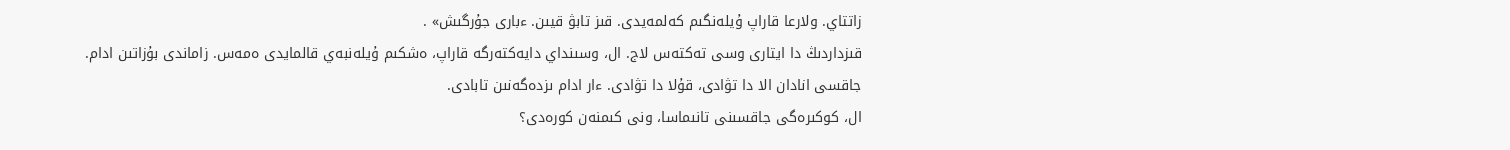زاتتاي. ولارعا قاراپ ۇيلەنگىم كەلمەيدى. قىز تابۋ قيىن. ءبارى جۇرگىش» .
قىزداردىڭ دا ايتارى وسى تەكتەس لاج. ال، وسىنداي دايەكتەرگە قاراپ، ەشكىم ۇيلەنبەي قالمايدى ەمەس. زاماندى بۇزاتىن ادام. جاقسى انادان الا دا تۋادى، قۇلا دا تۋادى. ءار ادام ىزدەگەنىن تابادى.
ال، كوكىرەگى جاقسىنى تانىماسا، ونى كىمنەن كورەدى؟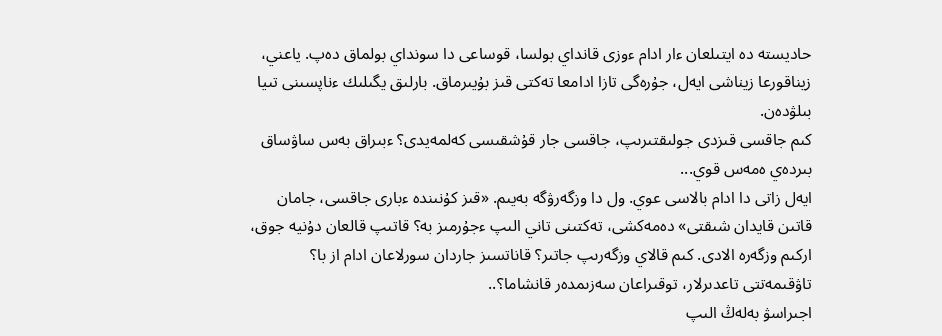حاديستە دە ايتىلعان ءار ادام ءوزى قانداي بولسا، قوساعى دا سونداي بولماق دەپ. ياعني، زيناقورعا زيناشى ايەل، جۇرەگى تازا ادامعا تەكتى قىز بۇيىرماق. بارلىق يگىلىك ءناپسىنى تىيا بىلۋدەن.
كىم جاقسى قىزدى جولىقتىرىپ، جاقسى جار قۇشقىسى كەلمەيدى؟ ءبىراق بەس ساۋساق بىردەي ەمەس قوي...
ايەل زاتى دا ادام بالاسى عوي. ول دا وزگەرۋگە بەيىم. «قىز كۇنىندە ءبارى جاقسى، جامان قاتىن قايدان شىقتى» دەمەكشى، تەكتىنى تاني الىپ ءجۇرمىز بە؟ قاتىپ قالعان دۇنيە جوق، اركىم وزگەرە الادى. كىم قالاي وزگەرىپ جاتىر؟ قاناتسىز جاردان سورلاعان ادام از با؟ تاۋقىمەتتى تاعدىرلار، توقىراعان سەزىمدەر قانشاما؟..
اجىراسۋ بەلەڭ الىپ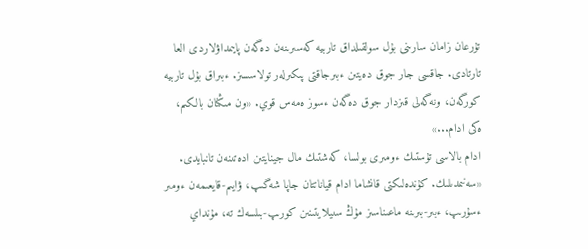تۇرعان زامان سارىنى بۇل سولقىلداق تاربيە كەسىرىنەن دەگەن پايىمداۋلاردى العا تارتادى. جاقسى جار جوق دەيتىن ءبىرجاقتى پىكىرلەر تولاسسىز. ءبىراق بۇل تاربيە كورگەن، ونەگەلى قىزدار جوق دەگەن ءسوز ەمەس قوي. «ون مىڭنان بالكىم، ەكى ادام...»
ادام بالاسى تۇستىك ءومىرى بولسا، كەشتىك مال جينايتىن ادەتىنەن تانبايدى. «سەنىمدىلىك. كۇندەلىكتى قانشاما ادام قياناتتان جاپا شەگىپ، ۋايىم-قايعىمەن ءومىر ءسۇرىپ، ءبىر-بىرىنە ماعىناسىز مۇڭ سىيلايتىنىن كورىپ-بىلسەك تە، مۇنداي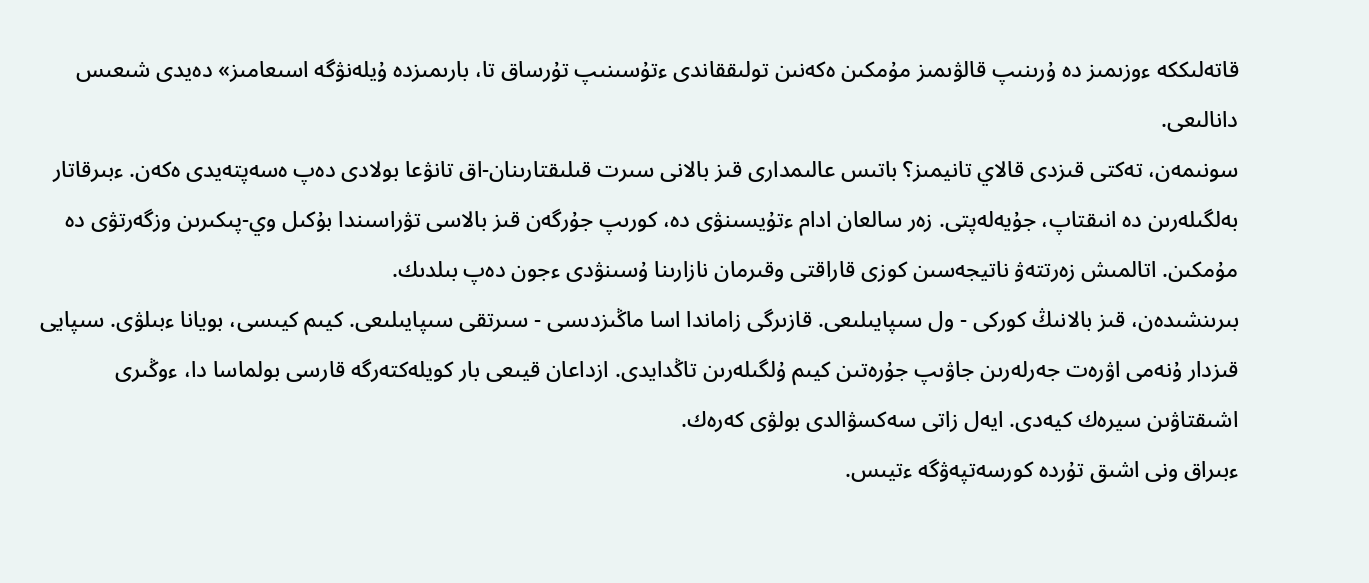قاتەلىككە ءوزىمىز دە ۇرىنىپ قالۋىمىز مۇمكىن ەكەنىن تولىققاندى ءتۇسىنىپ تۇرساق تا، بارىمىزدە ۇيلەنۋگە اسىعامىز» دەيدى شىعىس دانالىعى.
سونىمەن، تەكتى قىزدى قالاي تانيمىز؟ باتىس عالىمدارى قىز بالانى سىرت قىلىقتارىنان-اق تانۋعا بولادى دەپ ەسەپتەيدى ەكەن. ءبىرقاتار بەلگىلەرىن دە انىقتاپ، جۇيەلەپتى. زەر سالعان ادام ءتۇيسىنۋى دە، كورىپ جۇرگەن قىز بالاسى تۋراسىندا بۇكىل وي-پىكىرىن وزگەرتۋى دە مۇمكىن. اتالمىش زەرتتەۋ ناتيجەسىن كوزى قاراقتى وقىرمان نازارىنا ۇسىنۋدى ءجون دەپ بىلدىك.
بىرىنشىدەن، قىز بالانىڭ كوركى - ول سىپايىلىعى. قازىرگى زاماندا اسا ماڭىزدىسى - سىرتقى سىپايىلىعى. كيىم كيىسى، بويانا ءبىلۋى. سىپايى قىزدار ۇنەمى اۋرەت جەرلەرىن جاۋىپ جۇرەتىن كيىم ۇلگىلەرىن تاڭدايدى. ازداعان قيىعى بار كويلەكتەرگە قارسى بولماسا دا، ءوڭىرى اشىقتاۋىن سيرەك كيەدى. ايەل زاتى سەكسۋالدى بولۋى كەرەك.
ءبىراق ونى اشىق تۇردە كورسەتپەۋگە ءتيىس.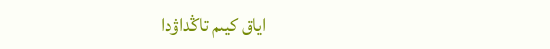اياق كيىم تاڭداۋدا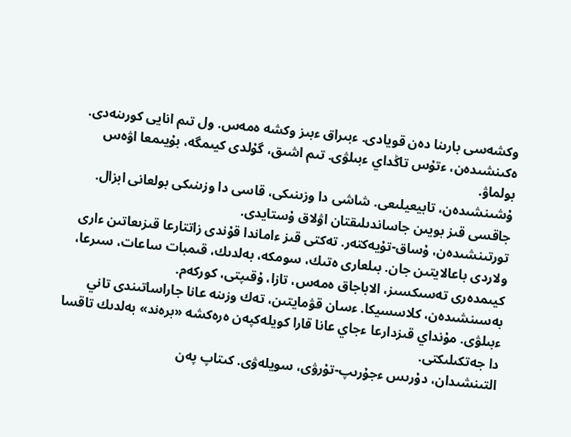وكشەسى بارىنا دەن قويادى. ءبىراق ءبىز وكشە ەمەس. ول تىم انايى كورىنەدى.
ەكىنشىدەن، ءتۇس تاڭداي ءبىلۋى. تىم اشىق، گۇلدى كيىمگە، بۇيىمعا اۋەس بولماۋ.
ۇشىنشىدەن، تابيعيلىعى. شاشى دا وزىنىكى، قاسى دا وزىنىكى بولعانى ابزال. جاقسى قىز بويىن جاساندىلىقتان اۋلاق ۇستايدى.
تورتىنشىدەن، ۇساق-تۇيەكتەر. تەكتى قىز ءاماندا قۇندى زاتتارعا قىزىعاتىن ءارى ولاردى باعالايتىن جان. بىلعارى ەتىك، سومكە، بەلدىك، قىمبات ساعات، سىرعا، كيىمدەرى تەسىكسىز، الاباجاق ەمەس، تازا، ۇقىپتى، كوركەم.
بەسىنشىدەن، كلاسسيكا. ءسان قۋمايتىن، تەك وزىنە عانا جاراساتىندى تاني ءبىلۋى. مۇنداي قىزدارعا ءجاي عانا قارا كويلەكپەن ەرەكشە «برەند» بەلدىك تاقسا دا جەتكىلىكتى.
التىنشىدان، دۇرىس ءجۇرىپ-تۇرۋى، سويلەۋى. كىتاپ پەن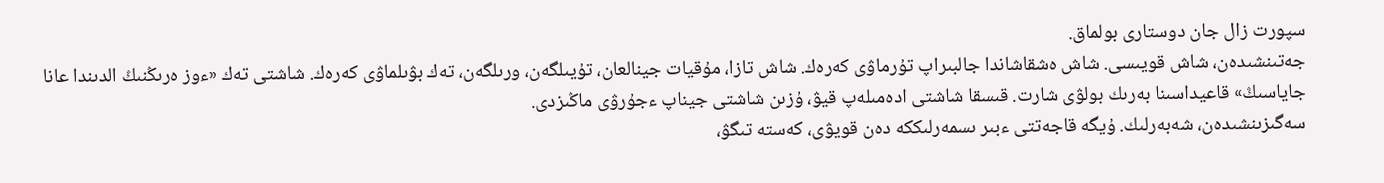سپورت زال جان دوستارى بولماق.
جەتىنشىدەن، شاش قويىسى. شاش ەشقاشاندا جالبىراپ تۇرماۋى كەرەك. شاش تازا، مۇقيات جينالعان، تۇيىلگەن، ورىلگەن، تەك بۋىلماۋى كەرەك. شاشتى تەك «ءوز ەرىڭنىڭ الدىندا عانا جاياسىڭ» قاعيداسىنا بەرىك بولۋى شارت. قىسقا شاشتى ادەمىلەپ قيۋ، ۇزىن شاشتى جيناپ ءجۇرۋى ماڭىزدى.
سەگىزىنشىدەن، شەبەرلىك. ۇيگە قاجەتتى ءبىر ىسمەرلىككە دەن قويۋى، كەستە تىگۋ،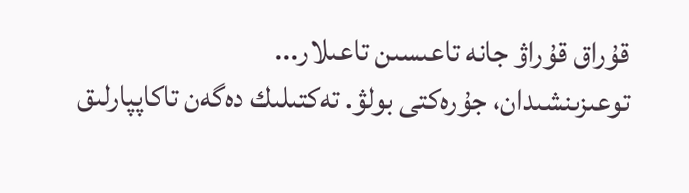قۇراق قۇراۋ جانە تاعىسىن تاعىلار...
توعىزىنشىدان، جۇرەكتى بولۋ. تەكتىلىك دەگەن تاكاپپارلىق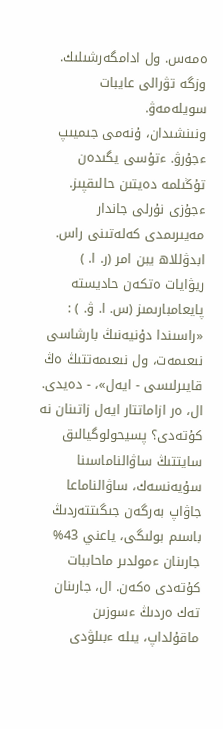ەمەس. ول ادامگەرشىلىك. وزگە تۋرالى عايبات سويلەمەۋ.
ونىنشىدان، ۇنەمى جىميىپ ءجۇرۋ. ءتۇسى يگىدەن تۇڭىلمە دەيتىن حالىقپىز. ءجۇزى نۇرلى جاندار مەيىرىمدى كەلەتىنى راس. ابدۋللاھ يبن امر (ر. ا. ) ريۋايات ەتكەن حاديستە پايعامبارىمىز (س. ا. ۋ. ) : «راسىندا دۇنيەنىڭ بارشاسى نىعىمەت، ول نىعىمەتتىڭ ەڭ قايىرلىسى - ايەل»، - دەيدى.
ال، ەر ازاماتتار ايەل زاتىنان نە كۇتەدى؟ پسيحولوگيالىق سايتتىڭ ساۋالناماسىنا سۇيەنسەك، ساۋالناماعا جاۋاپ بەرگەن جىگىتتەردىڭ باسىم بولىگى، ياعني 43% جارىنان ءمولدىر ماحاببات كۇتەدى ەكەن. ال، جارىنان تەك ەردىڭ ءسوزىن ماقۇلداپ، يىلە ءبىلۋدى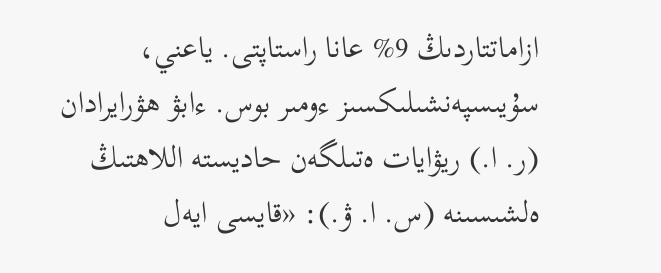ازاماتتاردىڭ 9% عانا راستاپتى. ياعني، سۇيىسپەنشىلىكسىز ءومىر بوس. ءابۋ ھۋرايرادان (ر. ا.) ريۋايات ەتىلگەن حاديستە اللاھتىڭ ەلشىسىنە (س. ا. ۋ.): «قايسى ايەل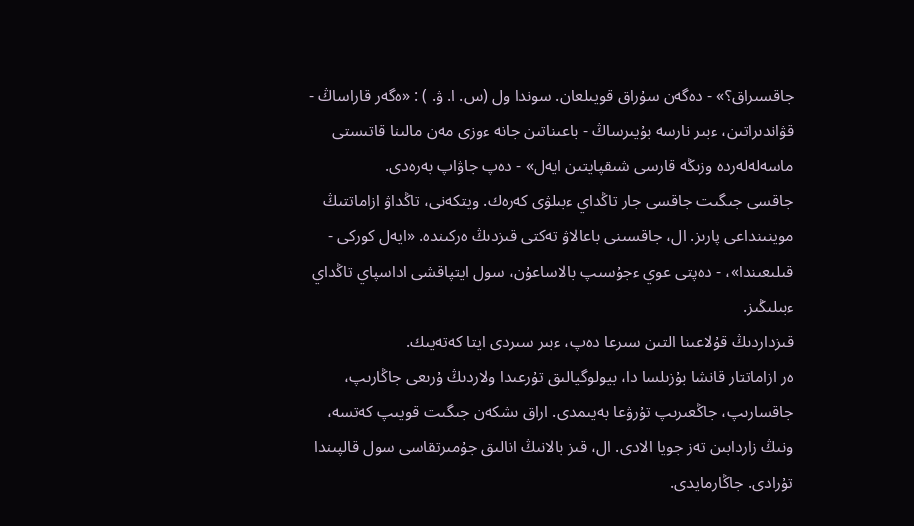جاقسىراق؟» - دەگەن سۇراق قويىلعان. سوندا ول (س. ا. ۋ. ) : «ەگەر قاراساڭ - قۋاندىراتىن، ءبىر نارسە بۇيىرساڭ - باعىناتىن جانە ءوزى مەن مالىنا قاتىستى ماسەلەلەردە وزىڭە قارسى شىقپايتىن ايەل» - دەپ جاۋاپ بەرەدى.
جاقسى جىگىت جاقسى جار تاڭداي ءبىلۋى كەرەك. ويتكەنى، تاڭداۋ ازاماتتىڭ موينىنداعى پارىز. ال، جاقسىنى باعالاۋ تەكتى قىزدىڭ ەركىندە. «ايەل كوركى - قىلىعىندا»، - دەپتى عوي ءجۇسىپ بالاساعۇن، سول ايتپاقشى اداسپاي تاڭداي ءبىلىڭىز.
قىزداردىڭ قۇلاعىنا التىن سىرعا دەپ، ءبىر سىردى ايتا كەتەيىك.
ەر ازاماتتار قانشا بۇزىلسا دا، بيولوگيالىق تۇرعىدا ولاردىڭ ۇرىعى جاڭارىپ، جاقسارىپ، جاڭعىرىپ تۇرۋعا بەيىمدى. اراق ىشكەن جىگىت قويىپ كەتسە، ونىڭ زاردابىن تەز جويا الادى. ال، قىز بالانىڭ انالىق جۇمىرتقاسى سول قالپىندا تۇرادى. جاڭارمايدى.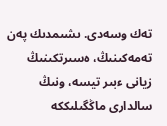تەك وسەدى. ىشىمدىك پەن تەمەكىنىڭ، ەسىرتكىنىڭ زيانى ءبىر تيسە، ونىڭ سالدارى ماڭگىلىككە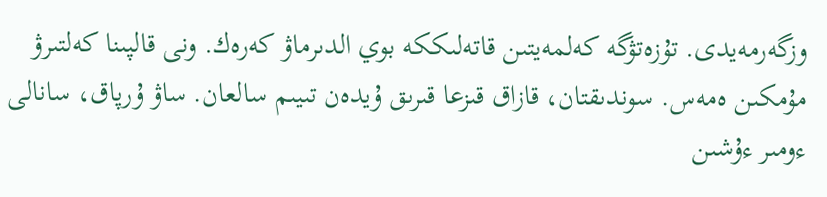وزگەرمەيدى. تۇزەتۋگە كەلمەيتىن قاتەلىككە بوي الدىرماۋ كەرەك. ونى قالپىنا كەلتىرۋ مۇمكىن ەمەس. سوندىقتان، قازاق قىزعا قىرىق ۇيدەن تىيىم سالعان. ساۋ ۇرپاق، سانالى ءومىر ءۇشىن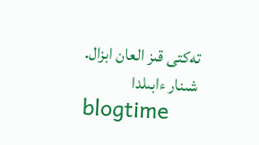تەكتى قىز العان ابزال.
شىنار ءابىلدا
blogtime